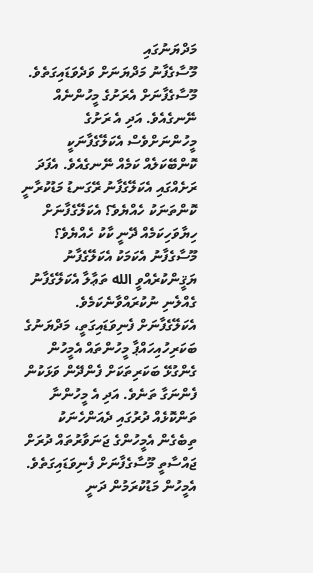މަދްޔަނުގައި
މޫސާގެފާނު މަދްޔަނަށް ވަދެވަޑައިގަތެވެ. މޫސާގެފާނަށް އެރަށުގެ މީހުންނެއް ނޭނގެއެވެ. އަދި އެ ރަށުގެ މީހުންނަށްވެސް އެކަލޭގެފާނަކީ ކޮންބޭކަލެއް ކަމެއް ނޭނގެއެވެ. އެފަދަ ރަށެއްގައި އެކަލޭގެފާނު ރޭގަނޑު މަޑުކުރާނީ ކޮންތަނަކު ހެއްޔެވެ؟ އެކަލޭގެފާނަށް ހިޔާވަހިކަމެއް ދޭނީ ކާކު ހެއްޔެވެ؟ މޫސާގެފާނު އެކަމަކު އެކަލޭގެފާނު ޔަޤީންކުރެއްވީ الله ތަޢާލާ އެކަލޭގެފާނު ގެއްލެނި ނުކުރައްވާނެކަމެވެ.
އެކަލޭގެފާނަށް ފެނިވަޑައިގަތީ، މަދްޔަނުގެ ބަކަރިހުއިހައްޕާ މީހުންތައް އެމީހުން ގެންގުޅޭ ބަކަރިތަކަށް ފެންދޭން ވަޅަކުން ފެންނަގާ ތަނެވެ. އަދި އެ މީހުންނާ ތަންކޮޅެއް ދުރުގައި ދެއަންހެނަކު ތިބެގެން އެމީހުންގެ ޖަނަވާރުތައް ދުރަށް ޖައްސާތީ މޫސާގެފާނަށް ފެނިވަޑައިގަތެވެ. އެމީހުން މަޑުކުރަމުން ދަނީ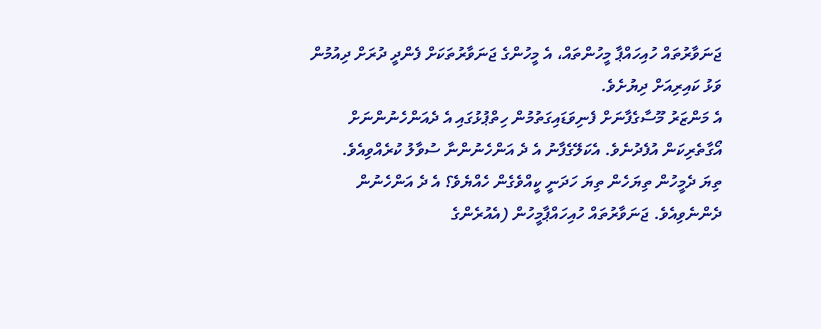ޖަނަވާރުތައް ހުއިހައްޕާ މީހުންތައް، އެ މީހުންގެ ޖަނަވާރުތަކަށް ފެންދީ ދުރަށް ދިއުމުން ވަޅު ކައިރިއަށް ދިޔުށެވެ.
އެ މަންޒަރު މޫސާގެފާނަށް ފެނިވަޑައިގަތުމުން ހިތްޕުޅުގައި އެ ދެއަންހެނުންނަށް އޯގާތެރިކަން އުފެދުނެވެ. އެކަލޭގެފާނު އެ ދެ އަންހެނުންނާ ސުވާލު ކުރެއްވިއެވެ.
ތިޔަ ދެމީހުން ތިޔަހެން ތިޔަ ހަދަނީ ކީއްވެގެން ހެއްޔެވެ؟ އެ ދެ އަންހެނުން ދެންނެވިއެވެ. ޖަނަވާރުތައް ހުއިހައްޕާމީހުން (އެއުރެންގެ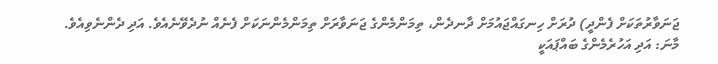ޖަނަވާރުތަކަށް ފެންދީ) ދުރަށް ހިނގައްޖައުމަށް ދާނދެން، ތިމަންމެންގެ ޖަނަވާރަށް ތިމަންމެންނަކަށް ފެނެއް ނުދެވޭނެއެވެ. އަދި ދެންނެވިއެވެ.
މާނަ: އަދި އަހުރެމެންގެ ބައްޕައަކީ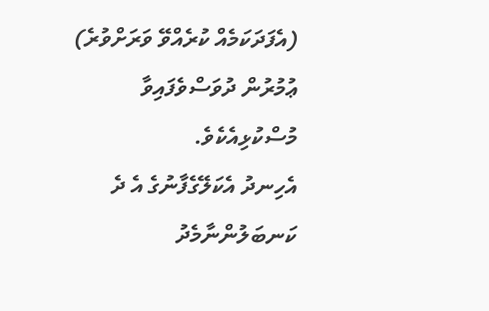(އެފަދަކަމެއް ކުރެއްވޭ ވަރަށްވުރެ) ޢުމުރުން ދުވަސްވެފައިވާ މުސްކުޅިއެކެވެ.
އެހިނދު އެކަލޭގެފާނުގެ އެ ދެ ކަނބަލުންނާމެދު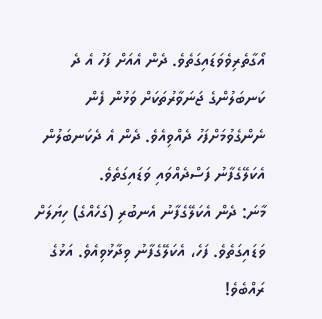އޯގާތެރިވެވަޑައިގަތެވެ. ދެން އެއަށް ފަހު އެ ދެ ކަނބަލުންގެ ޖަނަވާރުތަކަށް ވަޅުން ފެން ނެންގެވުމަށްފަހު ދެއްވިއެވެ. ދެން އެ ދެކަނބަލުން އެކަލޭގެފާނު ފަސްދެއްވައި ވަޑައިގަތެވެ.
މާނަ: ދެން އެކަލޭގެފާނު އެނބުރި (ގަހެއްގެ) ހިޔަލަށް ވަޑައިގަތެވެ. ފަހެ، އެކަލޭގެފާނު ވިދާޅުވިއެވެ. އަޅުގެ ރައްބެވެ!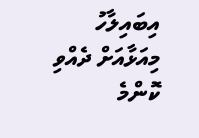އިބައިލާހު މިއަޅާއަށް ދެއްވި ކޮންމެ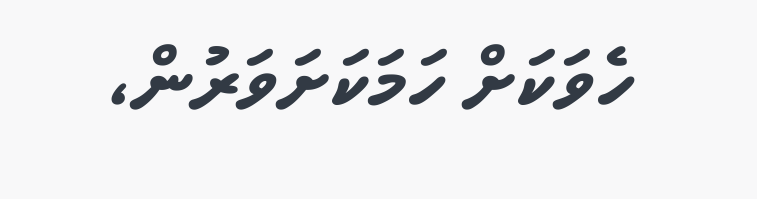ހެވަކަށް ހަމަކަށަވަރުން،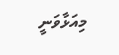މިއަޅާވަނީ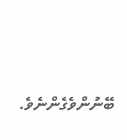ބޭނުންވެގެންނެވެ.